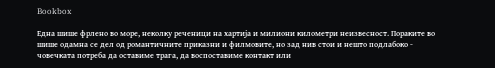Bookbox

Една шише фрлено во море, неколку реченици на хартија и милиони километри неизвесност. Пораките во шише одамна се дел од романтичните приказни и филмовите, но зад нив стои и нешто подлабоко - човечката потреба да оставиме трага, да воспоставиме контакт или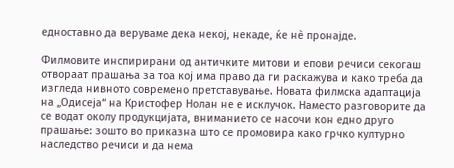едноставно да веруваме дека некој, некаде, ќе нè пронајде.

Филмовите инспирирани од античките митови и епови речиси секогаш отвораат прашања за тоа кој има право да ги раскажува и како треба да изгледа нивното современо претставување. Новата филмска адаптација на „Одисеја“ на Кристофер Нолан не е исклучок. Наместо разговорите да се водат околу продукцијата, вниманието се насочи кон едно друго прашање: зошто во приказна што се промовира како грчко културно наследство речиси и да нема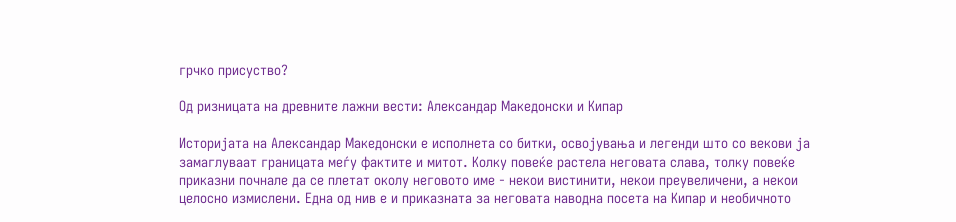грчко присуство?

Од ризницата на древните лажни вести: Александар Македонски и Кипар

Историјата на Александар Maкедонски е исполнета со битки, освојувања и легенди што со векови ја замаглуваат границата меѓу фактите и митот. Колку повеќе растела неговата слава, толку повеќе приказни почнале да се плетат околу неговото име - некои вистинити, некои преувеличени, а некои целосно измислени. Една од нив е и приказната за неговата наводна посета на Кипар и необичното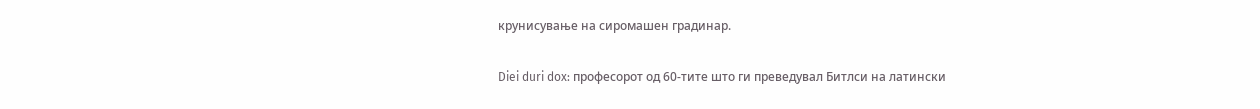крунисување на сиромашен градинар.

Diei duri dox: професорот од 60-тите што ги преведувал Битлси на латински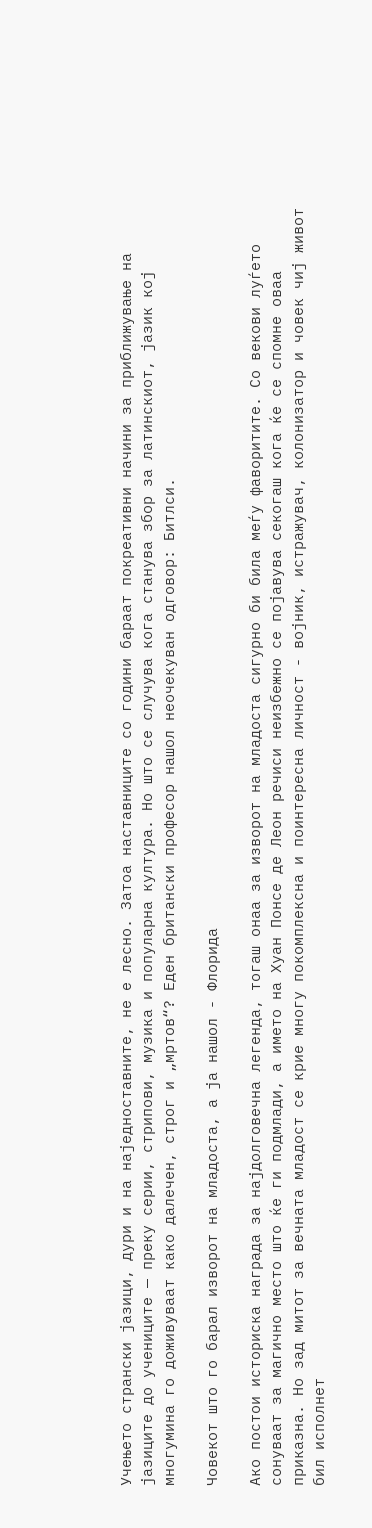Учењето странски јазици, дури и на наједноставните, не е лесно. Затоа наставниците со години бараат покреативни начини за приближување на јазиците до учениците — преку серии, стрипови, музика и популарна култура. Но што се случува кога станува збор за латинскиот, јазик кој многумина го доживуваат како далечен, строг и „мртов“? Еден британски професор нашол неочекуван одговор: Битлси.

Човекот што го барал изворот на младоста, а ја нашол - Флорида

Ако постои историска награда за најдолговечна легенда, тогаш онаа за изворот на младоста сигурно би била меѓу фаворитите. Со векови луѓето сонуваат за магично место што ќе ги подмлади, а името на Хуан Понсе де Леон речиси неизбежно се појавува секогаш кога ќе се спомне оваа приказна. Но зад митот за вечната младост се крие многу покомплексна и поинтересна личност - војник, истражувач, колонизатор и човек чиј живот бил исполнет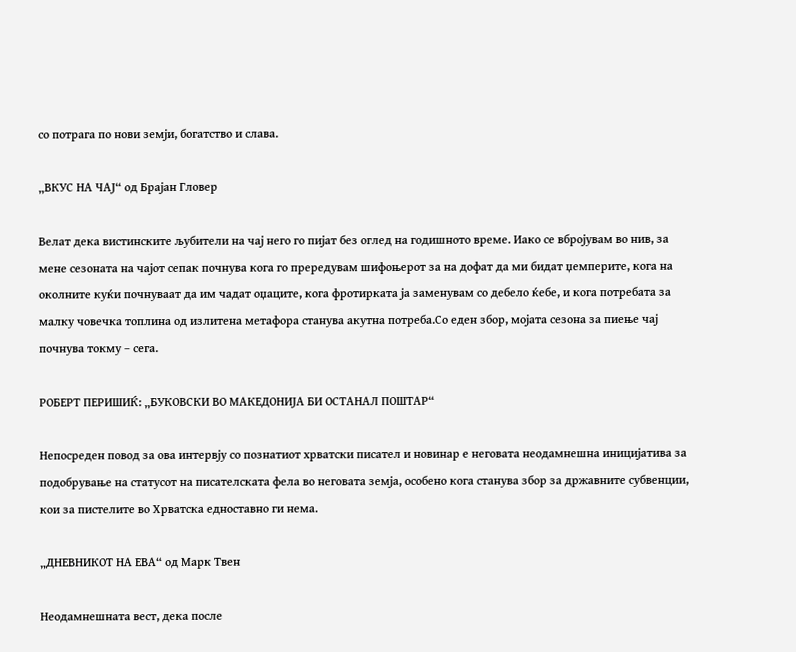со потрага по нови земји, богатство и слава.

„ВКУС НА ЧАЈ“ од Брајан Гловер

Велат дека вистинските љубители на чај него го пијат без оглед на годишното време. Иако се вбројувам во нив, за мене сезоната на чајот сепак почнува кога го прередувам шифоњерот за на дофат да ми бидат џемперите, кога на околните куќи почнуваат да им чадат оџаците, кога фротирката ја заменувам со дебело ќебе, и кога потребата за малку човечка топлина од излитена метафора станува акутна потреба.Со еден збор, мојата сезона за пиење чај почнува токму – сега.

РОБЕРТ ПЕРИШИЌ: „БУКОВСКИ ВО МАКЕДОНИЈА БИ ОСТАНАЛ ПОШТАР“

Непосреден повод за ова интервју со познатиот хрватски писател и новинар е неговата неодамнешна иницијатива за подобрување на статусот на писателската фела во неговата земја, особено кога станува збор за државните субвенции, кои за пистелите во Хрватска едноставно ги нема.

„ДНЕВНИКОТ НА ЕВА“ oд Марк Твен

Неодамнешната вест, дека после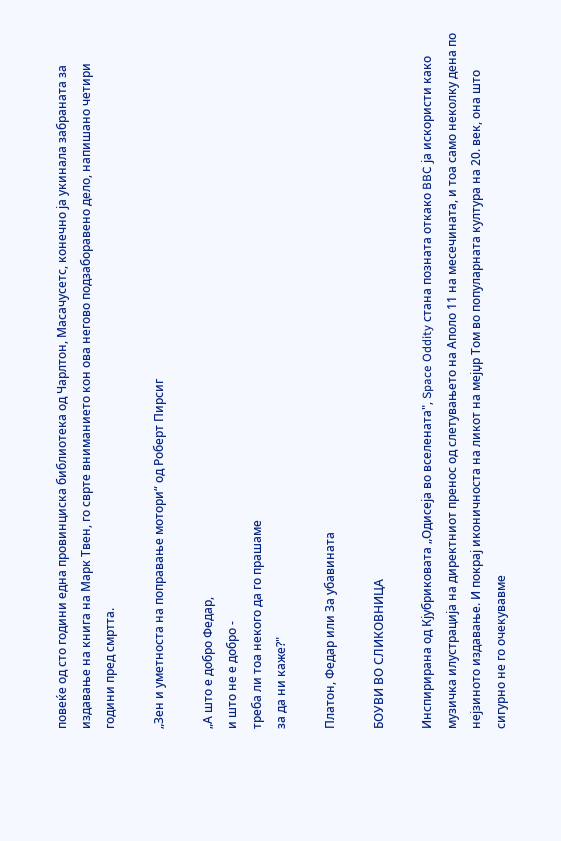повеќе од сто години една провинциска библиотека од Чарлтон, Масачусетс, конечно ја укинала забраната за издавање на книга на Марк Твен, го сврте вниманието кон ова негово подзаборавено дело, напишано четири години пред смртта.

„Зен и уметноста на поправање мотори“ од Роберт Пирсиг

„А што е добро Федар,
и што не е добро -
треба ли тоа некого да го прашаме
за да ни каже?"

Платон, Федар или За убавината

БОУВИ ВО СЛИКОВНИЦА

Инспирирана од Кјубриковата „Одисеја во вселената", Space Oddity стана позната откако BBC ја искористи како музичка илустрација на директниот пренос од слетувањето на Аполо 11 на месечината, и тоа само неколку дена по нејзиното издавање. И покрај иконичноста на ликот на мејџр Том во популарната култура на 20. век, она што сигурно не го очекувавме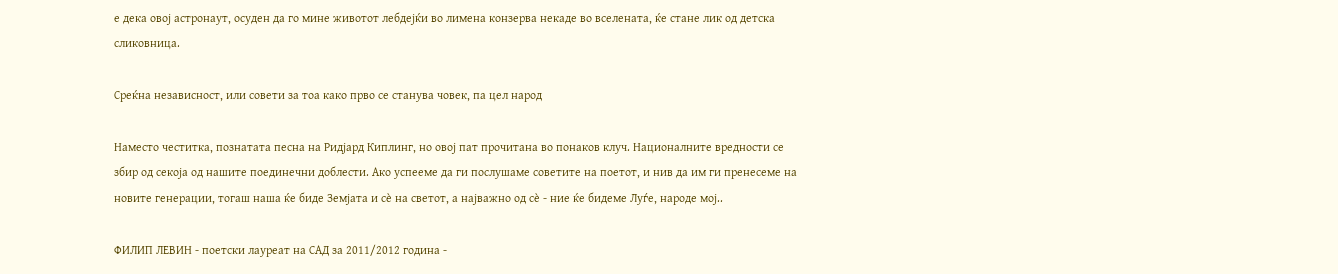е дека овој астронаут, осуден да го мине животот лебдејќи во лимена конзерва некаде во вселената, ќе стане лик од детска сликовница.

Среќна независност, или совети за тоа како прво се станува човек, па цел народ

Наместо честитка, познатата песна на Ридјард Киплинг, но овој пат прочитана во понаков клуч. Националните вредности се збир од секоја од нашите поединечни доблести. Ако успееме да ги послушаме советите на поетот, и нив да им ги пренесеме на новите генерации, тогаш наша ќе биде Земјата и сè на светот, а најважно од сè - ние ќе бидеме Луѓе, народе мој..

ФИЛИП ЛЕВИН - поетски лауреат на САД за 2011/2012 година -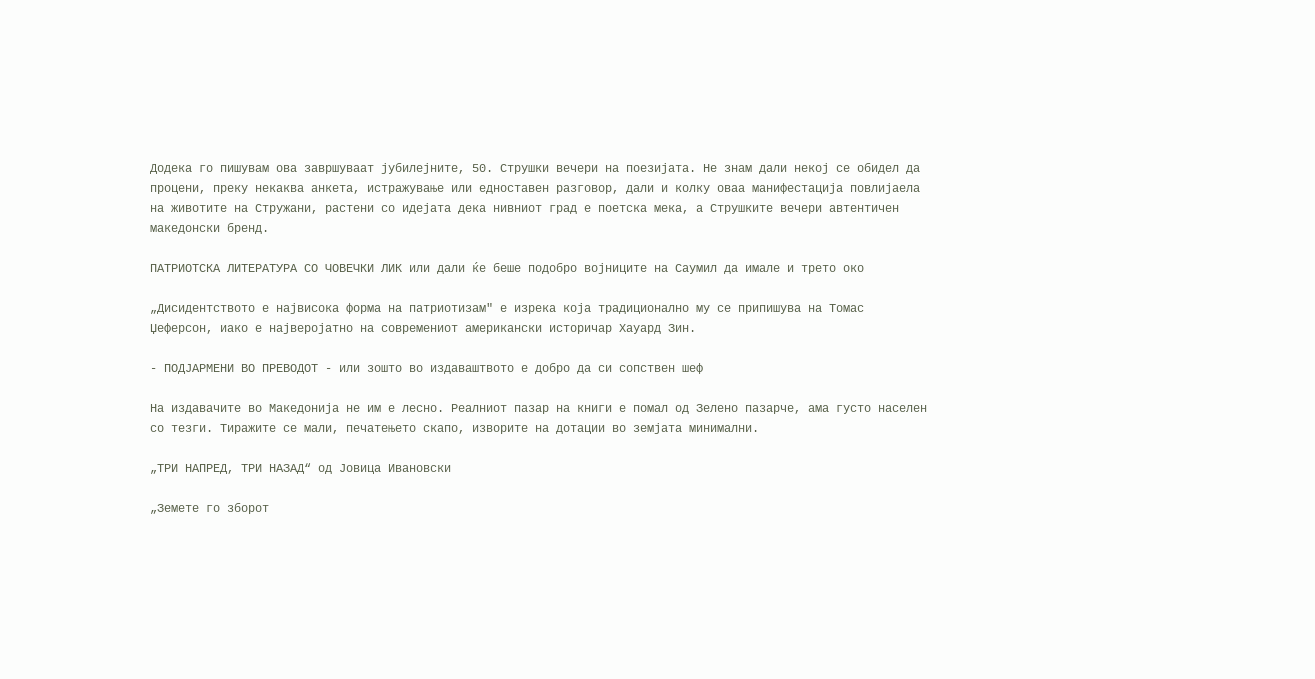Додека го пишувам ова завршуваат јубилејните, 50. Струшки вечери на поезијата. Не знам дали некој се обидел да процени, преку некаква анкета, истражување или едноставен разговор, дали и колку оваа манифестација повлијаела на животите на Стружани, растени со идејата дека нивниот град е поетска мека, а Струшките вечери автентичен македонски бренд.

ПАТРИОТСКА ЛИТЕРАТУРА СО ЧОВЕЧКИ ЛИК или дали ќе беше подобро војниците на Саумил да имале и трето око

„Дисидентството е највисока форма на патриотизам" е изрека која традиционално му се припишува на Томас Џеферсон, иако е најверојатно на современиот американски историчар Хауард Зин.

- ПОДЈАРМЕНИ ВО ПРЕВОДОТ - или зошто во издаваштвото е добро да си сопствен шеф

На издавачите во Македонија не им е лесно. Реалниот пазар на книги е помал од Зелено пазарче, ама густо населен со тезги. Тиражите се мали, печатењето скапо, изворите на дотации во земјата минимални.

„ТРИ НАПРЕД, ТРИ НАЗАД“ од Јовица Ивановски

„Земете го зборот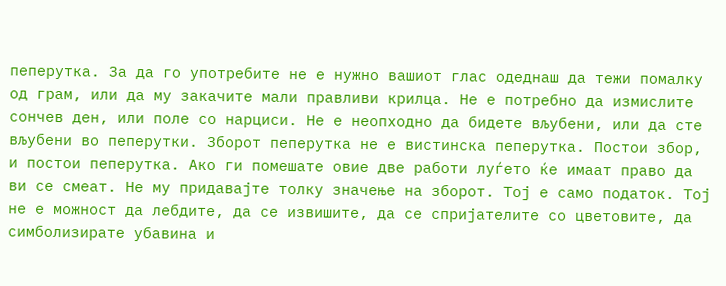пеперутка. За да го употребите не е нужно вашиот глас одеднаш да тежи помалку од грам, или да му закачите мали правливи крилца. Не е потребно да измислите сончев ден, или поле со нарциси. Не е неопходно да бидете вљубени, или да сте вљубени во пеперутки. Зборот пеперутка не е вистинска пеперутка. Постои збор, и постои пеперутка. Ако ги помешате овие две работи луѓето ќе имаат право да ви се смеат. Не му придавајте толку значење на зборот. Тој е само податок. Тој не е можност да лебдите, да се извишите, да се спријателите со цветовите, да симболизирате убавина и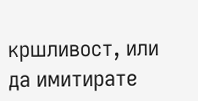кршливост, или да имитирате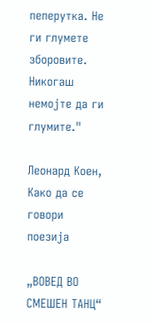пеперутка. Не ги глумете зборовите. Никогаш немојте да ги глумите."

Леонард Коен, Како да се говори поезија

„ВОВЕД ВО СМЕШЕН ТАНЦ“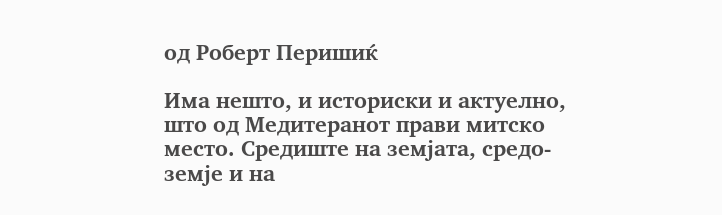од Роберт Перишиќ

Има нешто, и историски и актуелно, што од Медитеранот прави митско место. Средиште на земјата, средо-земје и на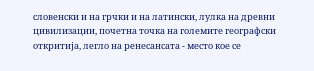словенски и на грчки и на латински, лулка на древни цивилизации, почетна точка на големите географски откритија, легло на ренесансата - место кое се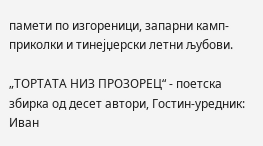памети по изгореници, запарни камп-приколки и тинејџерски летни љубови.

„ТОРТАТА НИЗ ПРОЗОРЕЦ“ - поетска збирка од десет автори, Гостин-уредник: Иван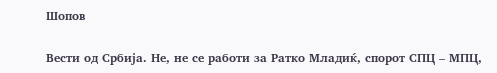Шопов

Вести од Србија. Не, не се работи за Ратко Младиќ, спорот СПЦ – МПЦ,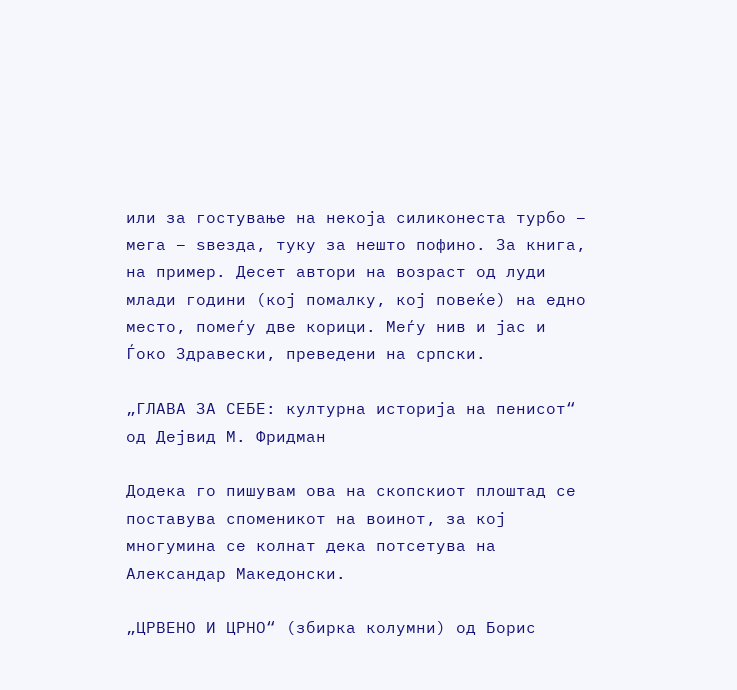или за гостување на некоја силиконеста турбо – мега – ѕвезда, туку за нешто пофино. За книга, на пример. Десет автори на возраст од луди млади години (кој помалку, кој повеќе) на едно место, помеѓу две корици. Меѓу нив и јас и Ѓоко Здравески, преведени на српски.

„ГЛАВА ЗА СЕБЕ: културна историја на пенисот“ од Дејвид М. Фридман

Додека го пишувам ова на скопскиот плоштад се поставува споменикот на воинот, за кој многумина се колнат дека потсетува на Александар Македонски.

„ЦРВЕНО И ЦРНО“ (збирка колумни) од Борис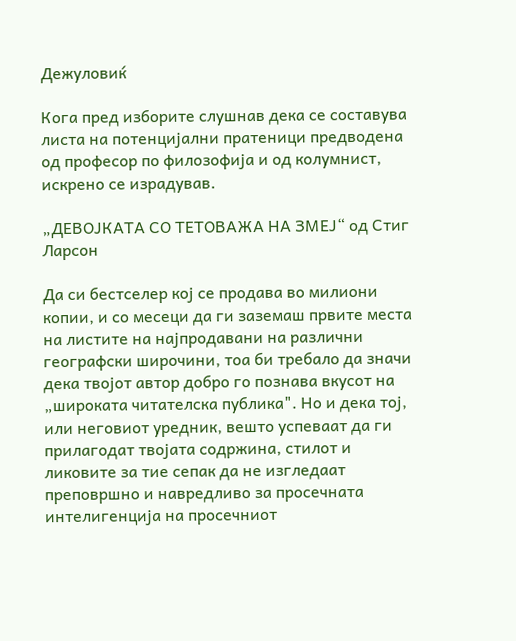Дежуловиќ

Кога пред изборите слушнав дека се составува листа на потенцијални пратеници предводена од професор по филозофија и од колумнист, искрено се израдував.

„ДЕВОЈКАТА СО ТЕТОВАЖА НА ЗМЕЈ“ од Стиг Ларсон

Да си бестселер кој се продава во милиони копии, и со месеци да ги заземаш првите места на листите на најпродавани на различни географски широчини, тоа би требало да значи дека твојот автор добро го познава вкусот на „широката читателска публика". Но и дека тој, или неговиот уредник, вешто успеваат да ги прилагодат твојата содржина, стилот и ликовите за тие сепак да не изгледаат преповршно и навредливо за просечната интелигенција на просечниот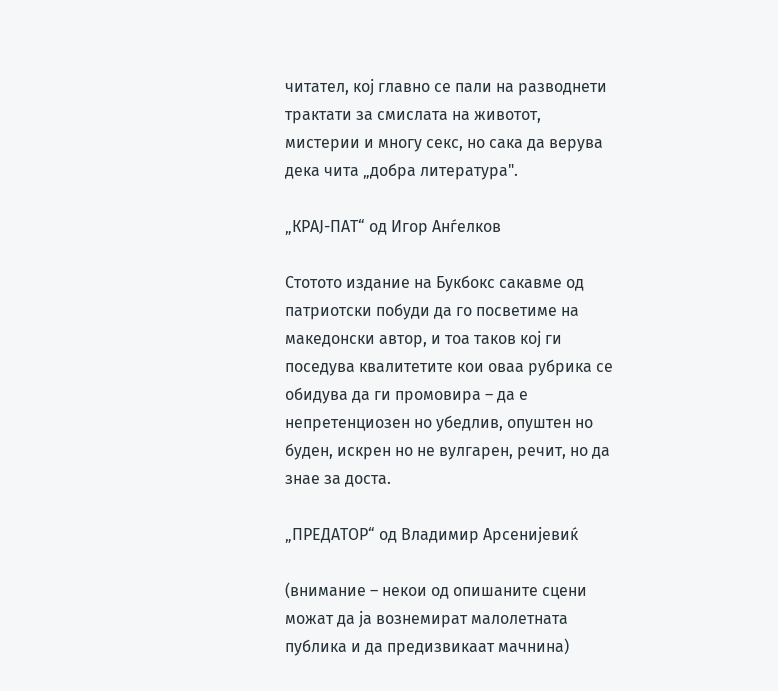читател, кој главно се пали на разводнети трактати за смислата на животот, мистерии и многу секс, но сака да верува дека чита „добра литература".

„КРАЈ-ПАТ“ од Игор Анѓелков

Стотото издание на Букбокс сакавме од патриотски побуди да го посветиме на македонски автор, и тоа таков кој ги поседува квалитетите кои оваа рубрика се обидува да ги промовира – да е непретенциозен но убедлив, опуштен но буден, искрен но не вулгарен, речит, но да знае за доста.

„ПРЕДАТОР“ од Владимир Арсенијевиќ

(внимание – некои од опишаните сцени можат да ја вознемират малолетната публика и да предизвикаат мачнина)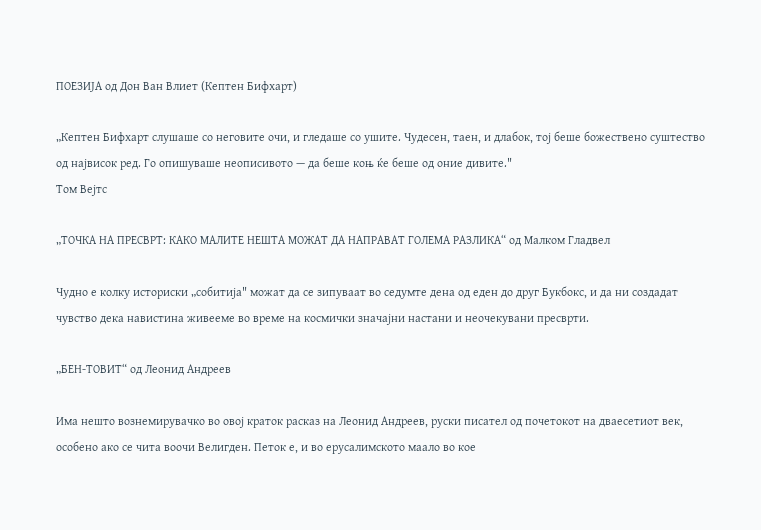ПОЕЗИЈА од Дон Ван Влиет (Кептен Бифхарт)

„Кептен Бифхарт слушаше со неговите очи, и гледаше со ушите. Чудесен, таен, и длабок, тој беше божествено суштество од највисок ред. Го опишуваше неописивото — да беше коњ ќе беше од оние дивите."
Том Вејтс

„ТОЧКА НА ПРЕСВРТ: КАКО МАЛИТЕ НЕШТА МОЖАТ ДА НАПРАВАТ ГОЛЕМА РАЗЛИКА“ од Малком Гладвел

Чудно е колку историски „собитија" можат да се зипуваат во седумте дена од еден до друг Букбокс, и да ни создадат чувство дека навистина живееме во време на космички значајни настани и неочекувани пресврти.

„БЕН-ТОВИТ“ од Леонид Андреев

Има нешто вознемирувачко во овој краток расказ на Леонид Андреев, руски писател од почетокот на дваесетиот век, особено ако се чита воочи Велигден. Петок е, и во ерусалимското маало во кое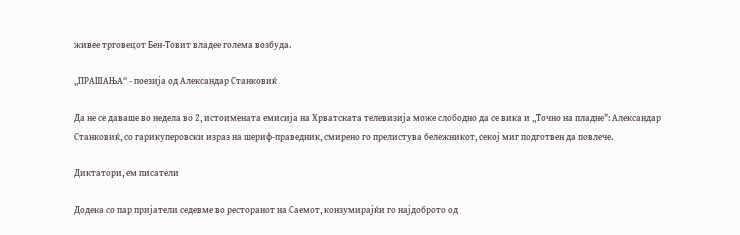живее трговецот Бен-Товит владее голема возбуда.

„ПРАШАЊА“ - поезија од Александар Станковиќ

Да не се даваше во недела во 2, истоимената емисија на Хрватската телевизија може слободно да се вика и „Точно на пладне": Александар Станковиќ, со гарикуперовски израз на шериф-праведник, смирено го прелистува бележникот, секој миг подготвен да повлече.

Диктатори, ем писатели

Додека со пар пријатели седевме во ресторанот на Саемот, конзумирајќи го најдоброто од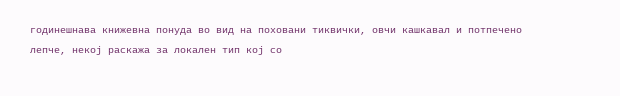годинешнава книжевна понуда во вид на поховани тиквички, овчи кашкавал и потпечено лепче, некој раскажа за локален тип кој со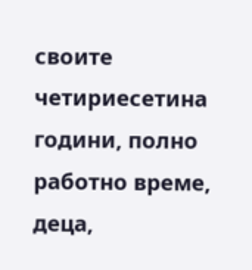своите четириесетина години, полно работно време, деца,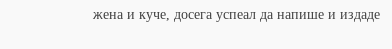жена и куче, досега успеал да напише и издаде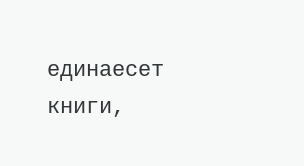единаесет книги,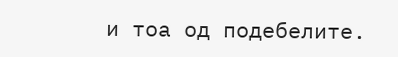и тоа од подебелите.